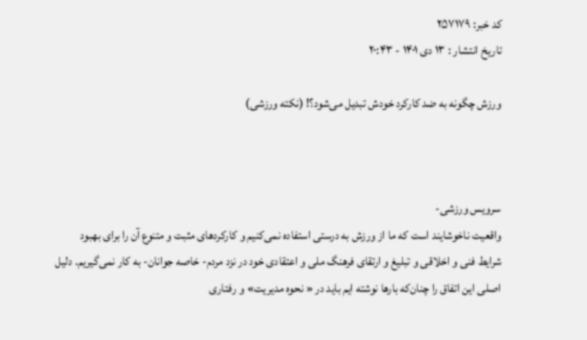کد خبر: ۲۵۷۱۷۹
تاریخ انتشار : ۱۳ دی ۱۴۰۱ - ۲۰:۴۳

ورزش چگونه به ضد کارکرد خودش تبدیل می‌شود؟! (نکته ورزشی)



سرویس ورزشی-
واقعیت ناخوشایند است که ما از ورزش به درستی استفاده نمی‌کنیم و کارکردهای مثبت و متنوع آن را برای بهبود شرایط فنی و اخلاقی و تبلیغ و ارتقای فرهنگ ملی و اعتقادی خود در نزد مردم- خاصه جوانان- به کار نمی‌گیریم. دلیل اصلی این اتفاق را چنان‌که بارها نوشته ایم باید در « نحوه مدیریت» و رفتاری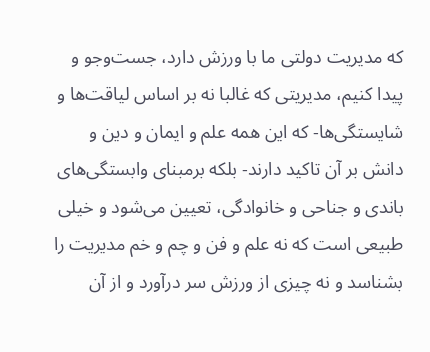که مدیریت دولتی ما با ورزش دارد، جست‌وجو و پیدا کنیم‌، مدیریتی ‌که غالبا نه بر اساس لیاقت‌ها و شایستگی‌ها- که این همه علم و ایمان و دین و دانش بر آن تاکید دارند- بلکه برمبنای وابستگی‌های باندی و جناحی و خانوادگی، تعیین می‌شود و خیلی طبیعی است که نه علم و فن و چم و خم مدیریت را بشناسد و نه چیزی از ورزش سر درآورد و از آن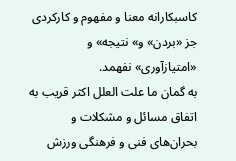کاسبکارانه معنا و مفهوم و کارکردی جز «بردن» و» نتیجه» و «امتیاز‌آوری» نفهمد.
به گمان ما علت العلل اکثر قریب به اتفاق مسائل و مشکلات و بحران‌های فنی و فرهنگی ورزش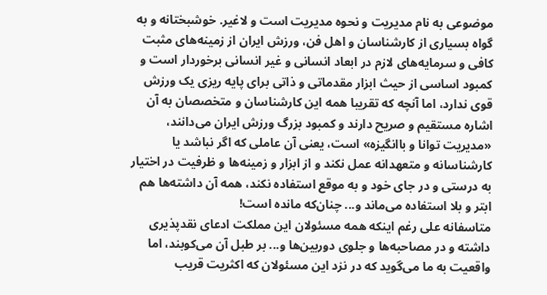موضوعی به نام مدیریت و نحوه مدیریت است و لاغیر. خوشبختانه و به گواه بسیاری از کارشناسان و اهل فن‌، ورزش ایران از زمینه‌های مثبت کافی و سرمایه‌های لازم در ابعاد انسانی و غیر انسانی برخوردار است و کمبود اساسی از حیث ابزار مقدماتی و ذاتی برای پایه ریزی یک ورزش قوی ندارد، اما آنچه که تقریبا همه این کارشناسان و متخصصان به آن اشاره مستقیم و صریح دارند و کمبود بزرگ ورزش ایران می‌دانند، «مدیریت توانا و باانگیزه» است‌، یعنی آن عاملی که اگر نباشد یا کارشناسانه و متعهدانه عمل نکند و از ابزار و زمینه‌ها و ظرفیت در اختیار به درستی و در جای خود و به موقع استفاده نکند، همه آن داشته‌ها هم ابتر و بلا استفاده می‌ماند و... چنان‌که مانده است!
متاسفانه علی رغم اینکه همه مسئولان این مملکت ادعای نقدپذیری داشته و در مصاحبه‌ها و جلوی دوربین‌ها و... بر طبل آن می‌کوبند، اما واقعیت به ما می‌گوید که در نزد این مسئولان که اکثریت قریب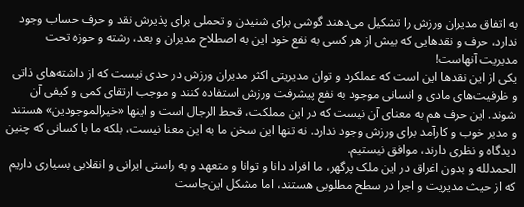به اتفاق مدیران ورزش را تشکیل می‌دهند گوشی برای شنیدن و تحملی برای پذیرش نقد و حرف حساب وجود ندارد‌، حرف و نقدهایی که بیش از هر کسی به نفع خود این به اصطلاح مدیران و بعد‌، رشته و حوزه تحت مدیریت آنهاست!
یکی از این نقدها این است که عملکرد و توان مدیریتی اکثر مدیران ورزش در حدی نیست که از داشته‌های ذاتی و ظرفیت‌های مادی و انسانی موجود به نفع پیشرفت ورزش استفاده کنند و موجب ارتقای کمی و کیفی آن شوند. این حرف هم به معنای آن نیست که در این مملکت‌، قحط الرجال است و اینها «خیرالموجودین» هستند و مدیر خوب و کارآمد برای ورزش وجود ندارد. نه تنها این سخن ما به این معنا نیست، بلکه ما با کسانی که چنین دیدگاه و نظری دارند، موافق نیستیم.
الحمدلله و بدون اغراق در این ملک پرگهر‌، ما افراد دانا و توانا و متعهد و به راستی ایرانی و انقلابی بسیاری داریم که از حیث مدیریت و اجرا در سطح مطلوبی هستند، اما مشکل این‌جاست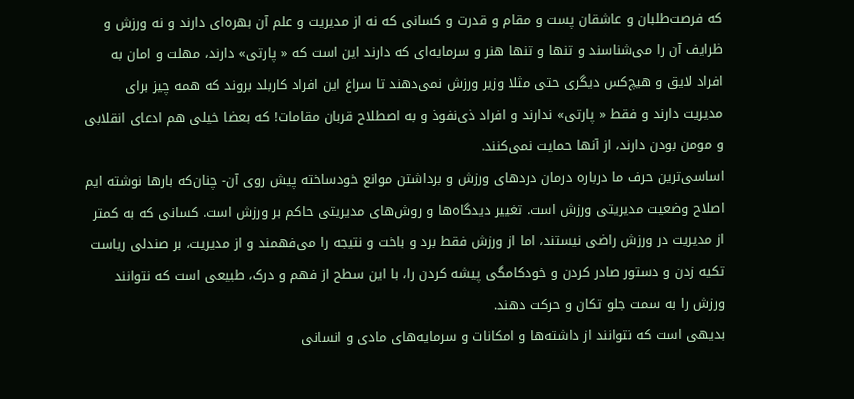که فرصت‌طلبان و عاشقان پست و مقام و قدرت و کسانی که نه از مدیریت و علم آن بهره‌ای دارند و نه ورزش و ظرایف آن را می‌شناسند و تنها و تنها هنر و سرمایه‌ای که دارند این است که « پارتی» دارند، مهلت و امان به افراد لایق و هیچ‌کس دیگری حتی مثلا وزیر ورزش نمی‌دهند تا سراغ این افراد کاربلد بروند که همه چیز برای مدیریت دارند و فقط « پارتی» ندارند و افراد ذی‌نفوذ و به اصطلاح قربان مقامات! که بعضا خیلی هم ادعای انقلابی و مومن بودن دارند، از آنها حمایت نمی‌کنند.
اساسی‌ترین حرف ما درباره درمان دردهای ورزش و برداشتن موانع خودساخته پیش روی آن- چنان‌که بارها نوشته ایم اصلاح وضعیت مدیریتی ورزش است. تغییر دیدگاه‌ها و روش‌های مدیریتی حاکم بر ورزش است. کسانی که به کمتر از مدیریت در ورزش راضی نیستند، اما از ورزش فقط برد و باخت و نتیجه را می‌فهمند و از مدیریت‌، بر صندلی ریاست تکیه زدن و دستور صادر کردن و خودکامگی پیشه کردن را، با این سطح از فهم و درک‌، طبیعی است که نتوانند ورزش را به سمت جلو تکان و حرکت دهند.
بدیهی است که نتوانند از داشته‌ها و امکانات و سرمایه‌های مادی و انسانی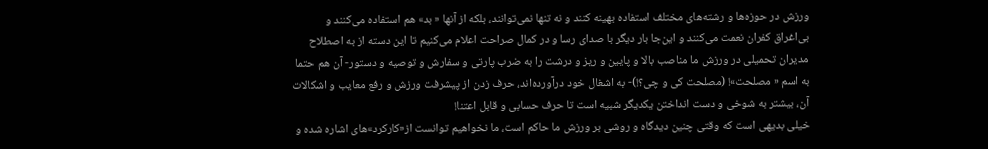ورزش در حوزه‌ها و رشته‌های مختلف استفاده بهینه کنند و نه تنها نمی‌توانند، بلکه از آنها « بد» هم استفاده می‌کنند و بی‌اغراق کفران نعمت می‌کنند و این‌جا بار دیگر با صدای رسا و در کمال صراحت اعلام می‌کنیم تا این دسته از به اصطلاح مدیران تحمیلی در ورزش ما مناصب بالا و پایین و ریز و درشت را به ضرب پارتی و سفارش و توصیه و دستور- آن هم حتما به اسم « مصلحت»! (مصلحت کی و چی؟!)- به اشغال خود درآورده‌اند، حرف زدن از پیشرفت ورزش و رفع معایب و اشکالات آن‌، بیشتر به شوخی و دست ‌انداختن یکدیگر شبیه است تا حرف حسابی و قابل اعتنا!
خیلی بدیهی است که وقتی چنین دیدگاه و روشی بر ورزش ما حاکم است، ما نخواهیم توانست از«کارکرد»های اشاره شده و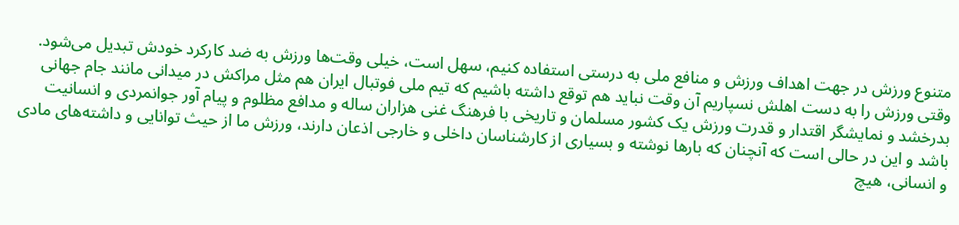متنوع ورزش در جهت اهداف ورزش و منافع ملی به درستی استفاده کنیم‌، سهل است‌، خیلی وقت‌ها ورزش به ضد کارکرد خودش تبدیل می‌شود. وقتی ورزش را به دست اهلش نسپاریم آن وقت نباید هم توقع داشته باشیم که تیم ملی فوتبال ایران هم مثل مراکش در میدانی مانند جام جهانی بدرخشد و نمایشگر اقتدار و قدرت ورزش یک کشور مسلمان و تاریخی با فرهنگ غنی هزاران ساله و مدافع مظلوم و پیام آور جوانمردی و انسانیت باشد و این در حالی است که آنچنان که بارها نوشته و بسیاری از کارشناسان داخلی و خارجی اذعان دارند، ورزش ما از حیث توانایی و داشته‌های مادی و انسانی‌، هیچ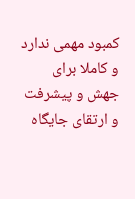کمبود مهمی ندارد و کاملا برای جهش و پیشرفت و ارتقای جایگاه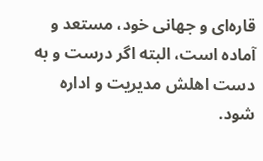قاره‌ای و جهانی خود، مستعد و آماده است‌، البته اگر درست و به دست اهلش مدیریت و اداره شود.